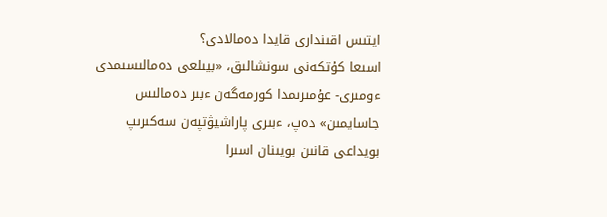ايتىس اقىندارى قايدا دەمالادى؟
اسىعا كۇتكەنى سونشالىق، «بيىلعى دەمالىسىمدى ءومىرى- عۇمىرىمدا كورمەگەن ءبىر دەمالىس جاسايمىن» دەپ، ءبىرى پاراشيۋتپەن سەكىرىپ بويداعى قانىن بويىنان اسىرا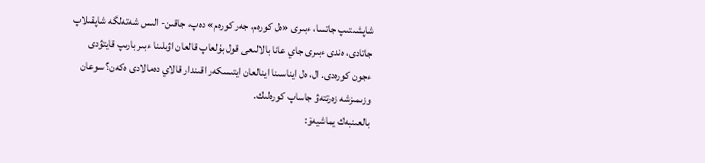شاپشىتىپ جاتسا، ءبىرى «ەل كورەم، جەر كورەم» دەپ، جاقىن- الىس شەتەلگە شاپقىلاپ جاتادى، ەندى ءبىرى جاي عانا بالالىعى قول بۇلعاپ قالعان اۋىلىنا ءبىر بارىپ قايتۋدى ءجون كورەدى. ال، ەل ايناسىنا اينالعان ايتىسكەر اقىندار قالاي دەمالادى ەكەن؟ سوعان وزىمىزشە زەرتتەۋ جاساپ كورەلىك.
بالعىنبەك يماشيەۆ: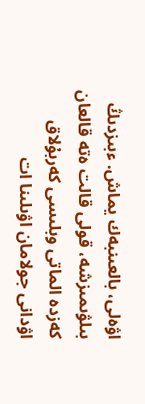اۋەلى، بالعىنبەك يماش. ءبىزدىڭ بىلۋىمىزشە، قولى قالت ەتە قالعان كەزدە الماتى وبلىسى كەربۇلاق اۋدانى جولامان اۋىلىنا ات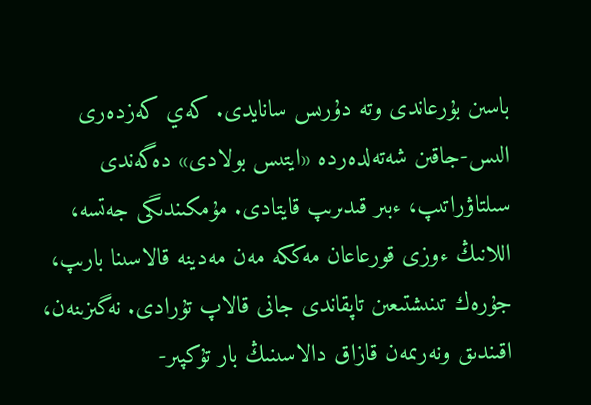باسىن بۇرعاندى وتە دۇرىس سانايدى. كەي كەزدەرى الىس-جاقىن شەتەلدەردە «ايتىس بولادى» دەگەندى سىلتاۋراتىپ، ءبىر قىدىرىپ قايتادى. مۇمكىندىگى جەتسە، اللانىڭ ءوزى قورعاعان مەككە مەن مەدينە قالاسىنا بارىپ، جۇرەك تىنىشتىعىن تاپقاندى جانى قالاپ تۇرادى. نەگىزىنەن، اقىندىق ونەرىمەن قازاق دالاسىنىڭ بار تۇكپىر-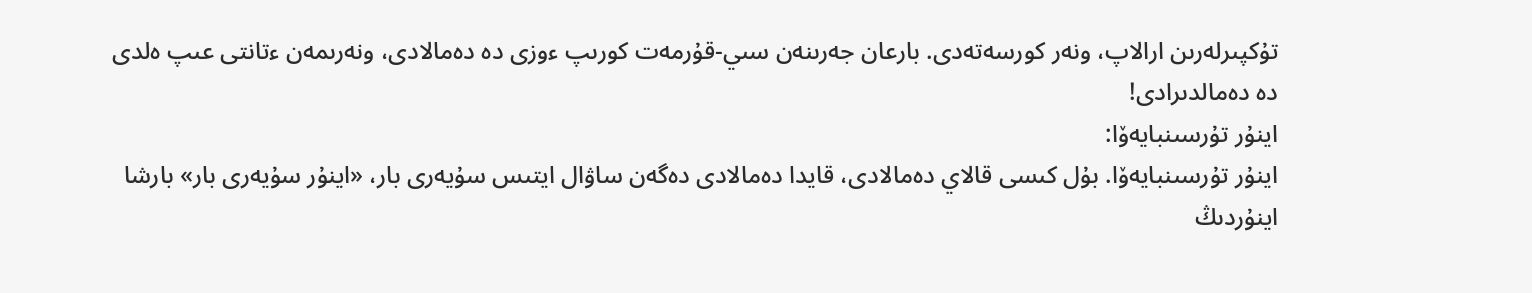تۇكپىرلەرىن ارالاپ، ونەر كورسەتەدى. بارعان جەرىنەن سىي-قۇرمەت كورىپ ءوزى دە دەمالادى، ونەرىمەن ءتانتى عىپ ەلدى دە دەمالدىرادى!
اينۇر تۇرسىنبايەۆا:
اينۇر تۇرسىنبايەۆا. بۇل كىسى قالاي دەمالادى، قايدا دەمالادى دەگەن ساۋال ايتىس سۇيەرى بار، «اينۇر سۇيەرى بار» بارشا اينۇردىڭ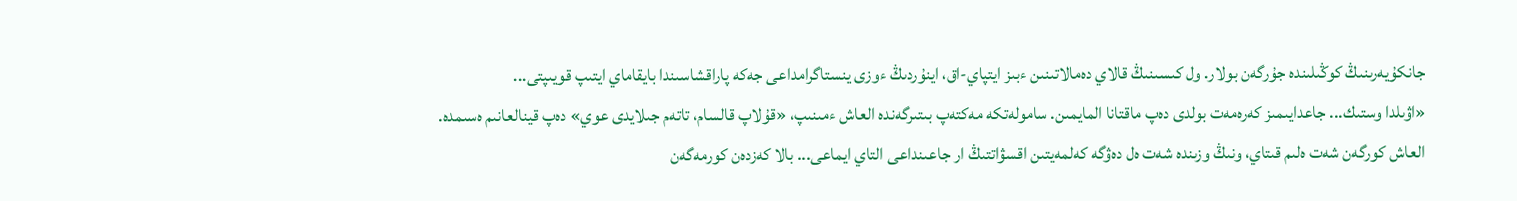جانكۇيەرىنىڭ كوڭىلىندە جۇرگەن بولار. ول كىسىنىڭ قالاي دەمالاتىنىن ءبىز ايتپاي-اق، اينۇردىڭ ءوزى ينستاگرامداعى جەكە پاراقشاسىندا بايقاماي ايتىپ قويىپتى...
«اۋىلدا وستىك... جاعدايىمىز كەرەمەت بولدى دەپ ماقتانا المايمىن. سامولەتكە مەكتەپ بىتىرگەندە العاش ءمىنىپ، «قۇلاپ قالسام، تاتەم جىلايدى عوي» دەپ قينالعانىم ەسىمدە. العاش كورگەن شەت ەلىم قىتاي، ونىڭ وزىندە شەت ەل دەۋگە كەلمەيتىن اقسۋاتتىڭ ار جاعىنداعى التاي ايماعى... بالا كەزدەن كورمەگەن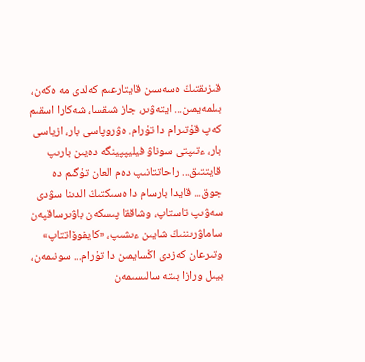قىزىقتىڭ ەسەسىن قايتارعىم كەلدى مە ەكەن، بىلمەيمىن... ايتەۋىر، جاز شىقسا، شەكارا اسقىم كەپ قۇتىرام دا تۇرام. ەۋروپاسى بار، ازياسى بار، ءتىپتى سوناۋ فيليپپينگە دەيىن بارىپ قايتتىق... راحاتتانىپ دەم العان تۇگىم دە جوق... قايدا بارسام دا ەسىكتىڭ الدىنا سۋدى سەۋىپ تاستاپ، وشاققا پىسكەن باۋىرساقپەن ساماۋرىننىڭ شايىن ءىشىپ، «كايفوۆاتتاپ» وتىرعان كەزدى اڭسايمىن دا تۇرام... سونىمەن، بيىل ورازا بىتە سالىسىمەن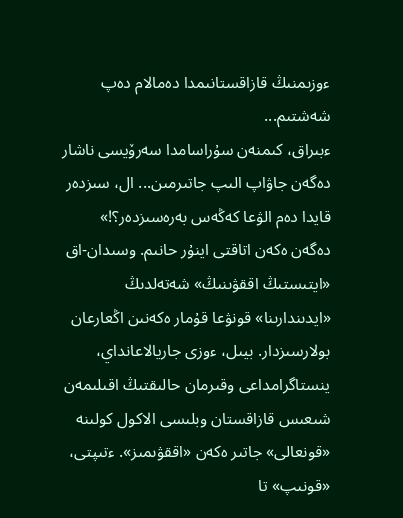ءوزىمنىڭ قازاقستانىمدا دەمالام دەپ شەشتىم...
ءبىراق، كىمنەن سۇراسامدا سەرۆيسى ناشار دەگەن جاۋاپ الىپ جاتىرمىن... ال، سىزدەر قايدا دەم الۋعا كەڭەس بەرەسىزدەر؟!» دەگەن ەكەن اتاقتى اينۇر حانىم. وسىدان-اق «ايتىستىڭ اققۋىنىڭ» شەتەلدىڭ «ايدىندارىنا» قونۋعا قۇمار ەكەنىن اڭعارعان بولارسىزدار. بيىل، ءوزى جاريالاعانداي، ينستاگرامداعى وقىرمان حالىقتىڭ اقىلىمەن شىعىس قازاقستان وبلىسى الاكول كولىنە «قونعالى» جاتىر ەكەن «اققۋىمىز». ءتىپتى، «قونىپ» تا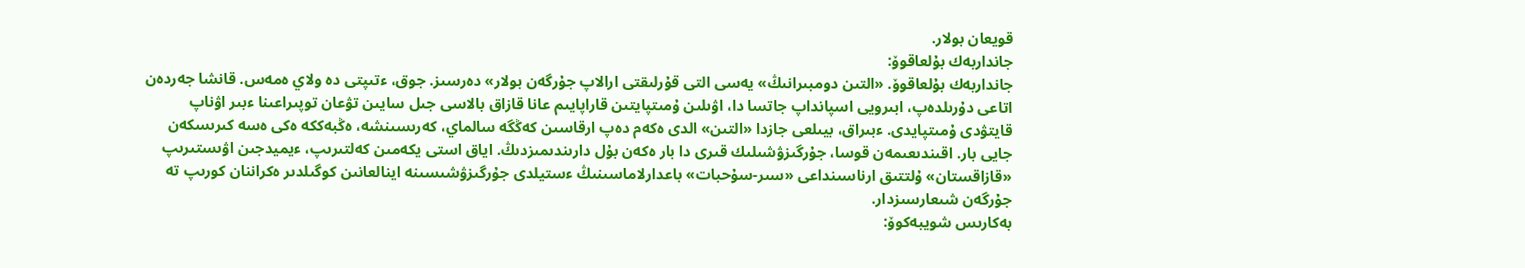قويعان بولار.
جانداربەك بۇلعاقوۆ:
جانداربەك بۇلعاقوۆ. «التىن دومبىرانىڭ» يەسى التى قۇرلىقتى ارالاپ جۇرگەن بولار» دەرسىز. جوق، ءتىپتى دە ولاي ەمەس. قانشا جەردەن اتاعى دۇرىلدەپ، ابىرويى اسپانداپ جاتسا دا، اۋىلىن ۇمىتپايتىن قاراپايىم عانا قازاق بالاسى جىل سايىن تۋعان توپىراعىنا ءبىر اۋناپ قايتۋدى ۇمىتپايدى. ءبىراق، بيىلعى جازدا «التىن» الدى ەكەم دەپ ارقاسىن كەڭگە سالماي، كەرىسىنشە، ەڭبەككە ەكى ەسە كىرىسكەن جايى بار. اقىندىعىمەن قوسا، جۇرگىزۋشىلىك قىرى دا بار ەكەن بۇل دارىندىمىزدىڭ. اياق استى يكەمىن كەلتىرىپ، ءيميدجىن اۋىستىرىپ «قازاقستان» ۇلتتىق ارناسىنداعى «سىر-سۇحبات» باعدارلاماسىنىڭ ءستيلدى جۇرگىزۋشىسىنە اينالعانىن كوگىلدىر ەكراننان كورىپ تە جۇرگەن شىعارسىزدار.
بەكارىس شويبەكوۆ: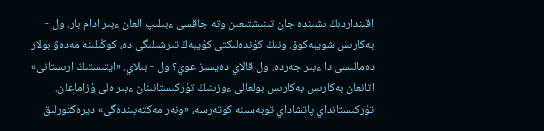اقىنداردىڭ ىشىندە جان تىنىشتىعىن وتە جاقسى ءبىلىپ العان ءبىر ادام بار. ول - بەكارىس شويبەكوۆ. ونىڭ كۇندەلىكتى كۇيبەڭ تىرشىلىگى دە، كوڭىلىنە مەدەۋ بولار دەمالىسى دا ءبىر جەردە. ول قالاي دەيسىز عوي؟ ول - بىلاي. «ايتىستىڭ ارىستانى» اتانعان بەكارىس بەكارىس بولعالى ءوزىنىڭ تۇركىستانىنان ءبىر ەلى ۇزاماعان. تۇركىستانداي پاتشاداي توبەسىنە كوتەرسە، «ونەر مەكتەبىندەگى» ديرەكتورلىق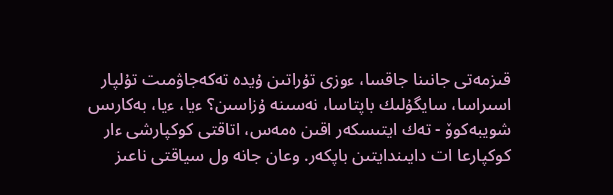قىزمەتى جانىنا جاقسا، ءوزى تۇراتىن ۇيدە تەكەجاۋمىت تۇلپار اسىراسا، سايگۇلىك باپتاسا، نەسىنە ۇزاسىن؟ ءيا، ءيا، بەكارىس شويبەكوۆ - تەك ايتىسكەر اقىن ەمەس، اتاقتى كوكپارشى ءار كوكپارعا ات دايىندايتىن باپكەر. وعان جانە ول سياقتى ناعىز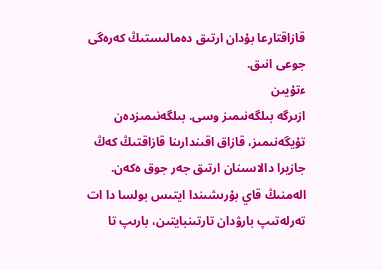قازاقتارعا بۇدان ارتىق دەمالىستىڭ كەرەگى جوعى انىق.
ءتۇيىن
ازىرگە بىلگەنىمىز وسى. بىلگەنىمىزدەن تۇيگەنىمىز، قازاق اقىندارىنا قازاقتىڭ كەڭ جازيرا دالاسىنان ارتىق جەر جوق ەكەن. الەمنىڭ قاي بۇرىشىندا ايتىس بولسا دا ات تەرلەتىپ بارۋدان تارتىنبايتىن، بارىپ تا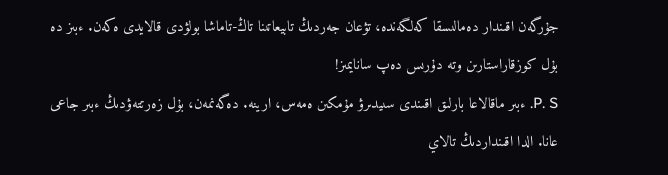جۇرگەن اقىندار دەمالىسقا كەلگەندە، تۋعان جەردىڭ تابيعاتىنا تاڭ-تاماشا بولۋدى قالايدى ەكەن. ءبىز دە بۇل كوزقاراستارىن وتە دۇرىس دەپ سانايمىز!
P. S. ءبىر ماقالاعا بارلىق اقىندى سىيدىرۋ مۇمكىن ەمەس، ارينە. دەگەنمەن، بۇل زەرتتەۋدىڭ ءبىر جاعى عانا. الدا اقىنداردىڭ تالاي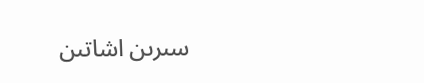سىرىن اشاتىن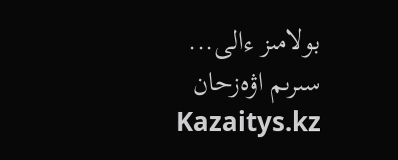بولامىز ءالى...
سىرىم اۋەزحان
Kazaitys.kz